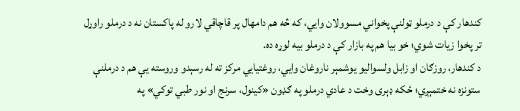کندهار کې د درملو ټولنې پخواني مسوولان وایي، که څه هم دامهال پر قاچاقي لارو له پاکستان نه د درملو راوړل تر پخوا زیات شوي؛ خو بیا هم په بازار کې د درملو بیه لوړه ده.
د کندهار، روزګان او زابل ولسوالیو یوشمېر ناروغان وايي، روغتیايي مرکز ته له رسېدو وروسته یې هم د درملنې ستونزه نه ختمېږي؛ ځکه ډېری وخت د عادي درملو په ګډون «کینول، سرنج او نور طبي توکي» په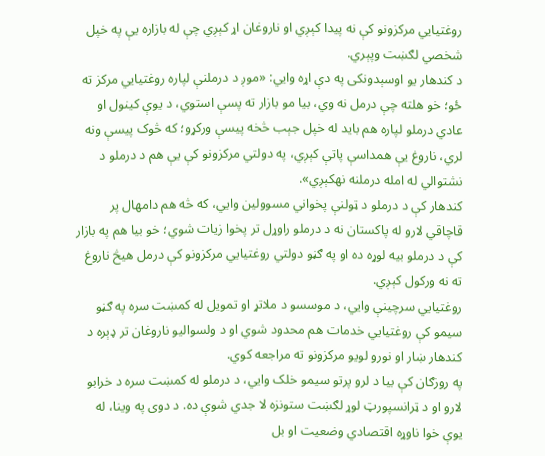روغتیايي مرکزونو کې نه پیدا کېږي او ناروغان اړ کېږي چې له بازاره یې په خپل شخصي لګښت وپېري.
د کندهار یو اوسېدونکی په دې اړه وايي: «موږ د درملنې لپاره روغتیايي مرکز ته ځو؛ خو هلته چې درمل نه وي، بیا مو بازار ته پسې استوي، د یوې کینول او عادي درملو لپاره هم باید له خپل جېب څخه پیسې ورکړو؛ که څوک پیسې ونه لري، ناروغ یې همداسې پاتې کېږي، په دولتي مرکزونو کې یې هم د درملو د نشتوالي له امله درملنه نهکېږي».
کندهار کې د درملو د ټولنې پخواني مسوولین وایي، که څه هم دامهال پر قاچاقي لارو له پاکستان نه د درملو راوړل تر پخوا زیات شوي؛ خو بیا هم په بازار کې د درملو بیه لوړه ده او په ګڼو دولتي روغتیايي مرکزونو کې درمل هیڅ ناروغ ته نه ورکول کېږي.
روغتیايي سرچینې وایي، د موسسو د ملاتړ او تمویل له کمښت سره په ګڼو سیمو کې روغتیايي خدمات هم محدود شوي او د ولسوالیو ناروغان تر ډېره د کندهار ښار او نورو لویو مرکزونو ته مراجعه کوي.
په روزګان کې بیا د لرو پرتو سیمو خلک وايي، د درملو له کمښت سره د خرابو لارو او د ټرانسپورټ لوړ لګښت ستونزه لا جدي شوې ده. د دوی په وینا، له یوې خوا ناوړه اقتصادي وضعیت او بل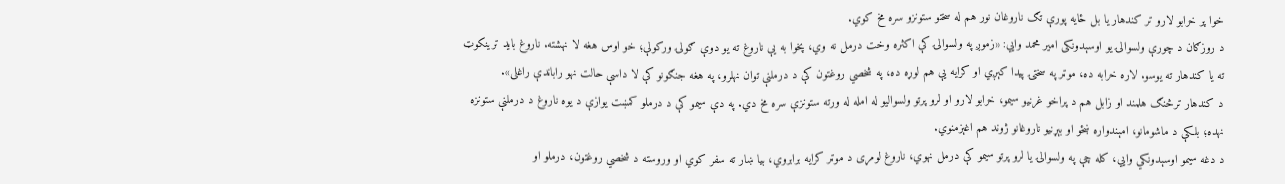خوا پر خرابو لارو تر کندهار یا بل ځایه پورې تګ ناروغان نور هم له سختو ستونزو سره مخ کوي.
د روزګان د چورې ولسوالۍ یو اوسېدونکی امیر محمد وايي: «زموږ په ولسوالۍ کې اکثره وخت درمل نه وي، پخوا به یې ناروغ ته یو دوې ګولۍ ورکولې؛ خو اوس هغه لا نهشته. ناروغ باید ترینکوټ ته یا کندهار ته یوسو. لاره خرابه ده، موټر په سختۍ پیدا کېږي او کرایه یې هم لوړه ده، په شخصي روغتون کې د درملنې توان نهلرو، په هغه جنګونو کې لا داسې حالت نهو راباندې راغلی».
د کندهار ترڅنګ هلمند او زابل هم د پراخو غرنیو سیمو، خرابو لارو او لرو پرتو ولسوالیو له امله له ورته ستونزې سره مخ دي. په دې سیمو کې د درملو کمښت یوازې د یوه ناروغ د درملنې ستونزه نهده؛ بلکې د ماشومانو، امېندواره ښځو او بېړنیو ناروغانو ژوند هم اغېزمنوي.
د دغه سیمو اوسېدونکي وایي، کله چې په ولسوالۍ یا لرو پرتو سیمو کې درمل نهوي، ناروغ لومړی د موټر کرایه برابروي، بیا ښار ته سفر کوي او وروسته د شخصي روغتون، درملو او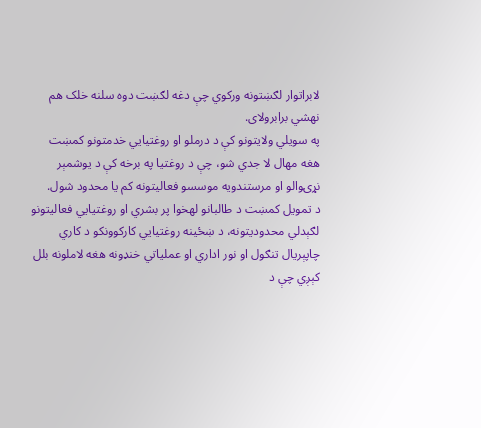لابراتوار لګښتونه ورکوي چې دغه لګښت دوه سلنه خلک هم نهشي برابرولای.
په سویلي ولایتونو کې د درملو او روغتیايي خدمتونو کمښت هغه مهال لا جدي شو، چې د روغتیا په برخه کې د یوشمېر نړۍوالو او مرستندویه موسسو فعالیتونه کم یا محدود شول.
د تمویل کمښت د طالبانو لهخوا پر بشري او روغتیايي فعالیتونو لګېدلي محدودیتونه، د ښځینه روغتیايي کارکوونکو د کاري چاپېریال تنګول او نور اداري او عملیاتي خنډونه هغه لاملونه بلل کېږي چې د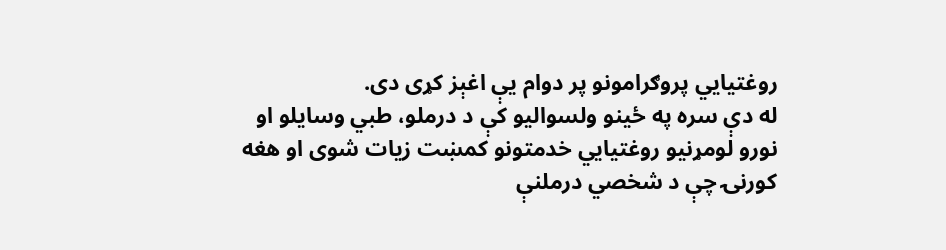روغتیايي پروګرامونو پر دوام یې اغېز کړی دی.
له دې سره په ځینو ولسوالیو کې د درملو، طبي وسایلو او نورو لومړنیو روغتیايي خدمتونو کمښت زیات شوی او هغه کورنۍ چې د شخصي درملنې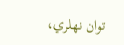توان نهلري،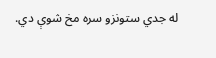له جدي ستونزو سره مخ شوې دي.